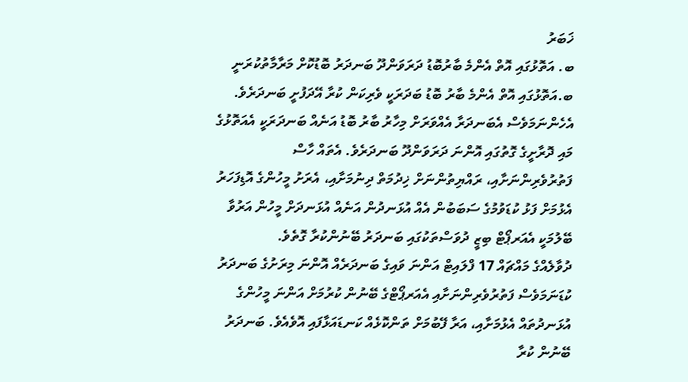ޚަބަރު
ބ. އަތޮޅުގައި އޮތް އެންމެ ބާރުބޮޑު ދަރަވަންދޫ ބަނދަރު ބޮޑުކޮށް މަރާމާތުކުރަނީ
ބ.އަތޮޅުގައި އޮތް އެންމެ ބާރު ބޮޑު ބަދަރަކީ ވެރިކަން ކުރާ އޭދަފުށީ ބަނދަރެވެ. އެހެންނަމަވެސް އެބަނދަރާ އެއްވަރަށް މިހާރު ބާރު ބޮޑު އަނެއް ބަނދަރަކީ އެއަތޮޅުގެ މައި ދޮރާށީގެ ގޮތުގައި އޮންނަ ދަރަވަންދޫ ބަނދަރެވެ. އެތައް ހާސް ފަތުރުވެރިންނަށާއި، ރައްޔިތުންނަށް ޚިދުމަތް ދިނުމަށާއި، އެރަށު މީހުންގެ އޮޑިފަހަރު އެޅުމަށް ފަޅު ކުޑަވުމުގެ ސަބަބުން އެއް އުޅަނދުން އަނެއް އުޅަނދަށް މީހުން އަރުވާ ބޭލުމަކީ އެއަރޕޯޓް ބިޒީ ދުވަސްތަކުގައި ބަނދަރު ބޭނުންކުރާ ގޮތެވެ.
ދުވާލެއްގެ މައްޗައް 17 ފްލައިޓް އަންނަ ވައިގެ ބަނދަރެއް އޮންނަ މިރަށުގެ ބަނދަރު ކުޑަނަމަވެސް ފަތުރުވެރިންނަށާއި އެއަރޕޯޓްގެ ބޭނުން ކުރުމަށް އަންނަ މީހުންގެ އުޅަނދުތައް އެޅުމަށާއި، އަރާ ފޭބުމަށް ތަންކޮޅެއް ކަނޑައަޅާފައި އޮވެއެވެ. ބަނދަރު ބޭނުން ކުރާ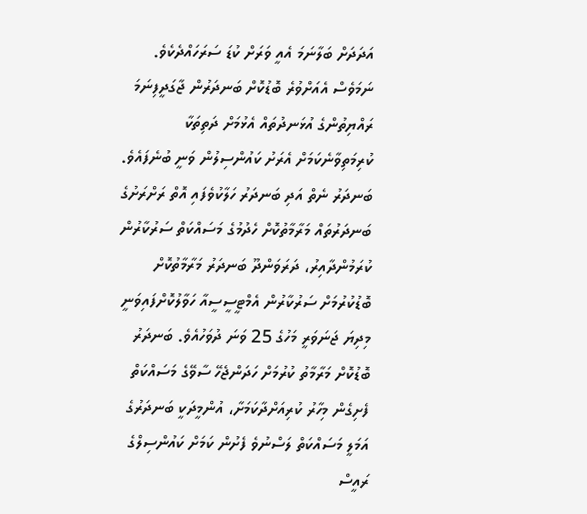އަދަދަށް ބަލާނަމަ އެއީ ވަރަށް ކުޑަ ސަރަހައްދެކެވެ. ނަމަވެސް އެއަށްވުރެ ބޮޑުކޮށް ބަނދަރުން ޖާގަދީފިނަމަ ރައްޔިތުންގެ އުޅަނދުތައް އެޅުމަށް ދަތިތަކާ ކުރިމަތިވާނެކަމަށް އެރަށު ކައުންސިލުން ވަނީ ބުނެފައެވެ.
ބަނދަރު ނެތް އަދި ބަނދަރު ހަލާކުވެފައި އޮތް ރަށްރަށުގެ ބަނދަރުތައް މަރާމާތުކޮށް ހެދުމުގެ މަސައްކަތް ސަރުކާރުން ކުރަމުންދާއިރު، ދަރަވަންދޫ ބަނދަރު މަރާމާތުކޮށް ބޮޑުކުރުމަށް ސަރުކާރުން އެމްޓީސީސީއާ ހަވާލުކޮށްފައިވަނީ މިދިޔަ ޖަނަވަރީ މަހުގެ 25 ވަނަ ދުވަހުއެވެ. ބަނދަރު ބޮޑުކޮށް މަރާމާތު ކުރުމަށް ހަދަންޖެހޭ ސާވޭގެ މަސައްކަތް ފެށިގެން މިހާރު ކުރިއަށްދާކަމަށާ، އުންމީދަކީ ބަނދަރުގެ އަމަލީ މަސައްކަތް ލަސްނުވެ ފެށުން ކަމަށް ކައުންސިލްގެ ރައީސް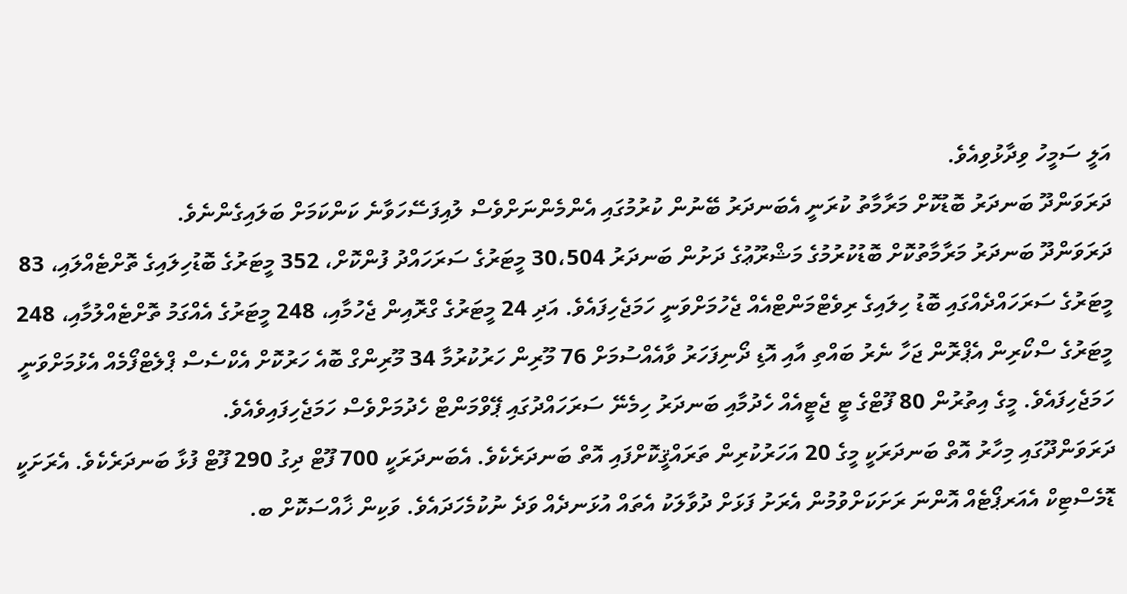އަލީ ސަމީހު ވިދާޅުވިއެވެ.
ދަރަވަންދޫ ބަނދަރު ބޮޑުކޮށް މަރާމާތު ކުރަނީ އެބަނދަރު ބޭނުން ކުރުމުގައި އެންމެންނަށްވެސް ލުއިފަސޭހަވާނެ ކަންކަމަށް ބަލައިގެންނެވެ.
ދަރަވަންދޫ ބަނދަރު މަރާމާތުކޮށް ބޮޑުކުރުމުގެ މަޝްރޫޢުގެ ދަށުން ބަނދަރު 30،504 މީޓަރުގެ ސަރަހައްދު ފުންކޮށް، 352 މީޓަރުގެ ބޮޑުހިލައިގެ ތޮށްޓެއްލައި، 83 މީޓަރުގެ ސަރަހައްދެއްގައި ބޮޑު ހިލައިގެ ރިވެޓްމަންޓްއެއް ޖެހުމަށްވަނީ ހަމަޖެހިފައެވެ. އަދި 24 މީޓަރުގެ ގްރޮއިން ޖެހުމާއި، 248 މީޓަރުގެ އެއްގަމު ތޮށްޓެއްލުމާއި، 248 މީޓަރުގެ ސްކޯރިން އެޕްރޮން ޖަހާ ނެރު ބައްތި އާއި އޮޑި ދޯނިފަހަރު ވާއެއްސުމަށް 76 މޫރިން ހަރުކުރުމާ 34 މޫރިންގް ބޮއެ ހަރުކޮށް އެކްސެސް ޕްލެޓްފޯމެއް އެޅުމަށްވަނީ ހަމަޖެހިފައެވެ. މީގެ އިތުރުން 80 ފޫޓްގެ ޓީ ޖެޓީއެއް ހެދުމާއި ބަނދަރު ހިމެނޭ ސަރަހައްދުގައި ޕޭވްމަންޓް ހެދުމަށްވެސް ހަމަޖެހިފައިވެއެވެ.
ދަރަވަންދޫގައި މިހާރު އޮތް ބަނދަރަކީ މީގެ 20 އަހަރުކުރިން ތަރައްޤީކޮށްފައި އޮތް ބަނދަރެކެވެ. އެބަނދަރަކީ 700 ފޫޓް ދިގު 290 ފޫޓް ފުޅާ ބަނދަރެކެވެ. އެރަށަކީ ޑޮމެސްޓިކް އެއަރޕޯޓެއް އޮންނަ ރަށަކަށްވުމުން އެރަށު ފަޅަށް ދުވާލަކު އެތައް އުޅަނދެއް ވަދެ ނުކުމެހަދައެވެ. ވަކިން ޚާއްސަކޮށް ބ.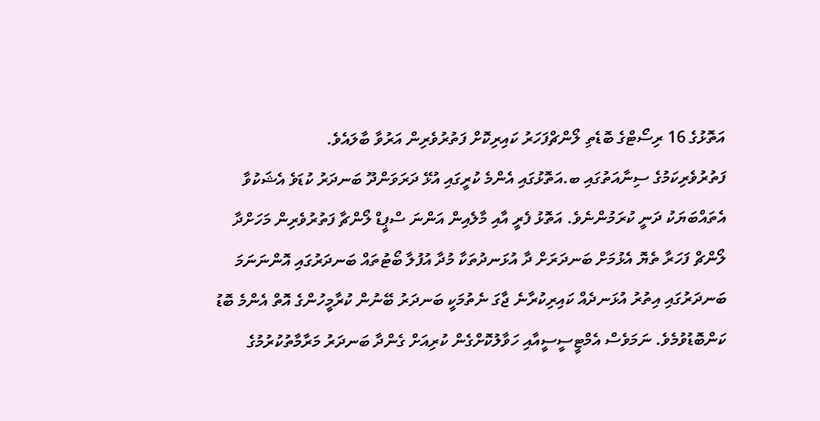އަތޮޅުގެ 16 ރިސޯޓްގެ ބޮޑެތި ލޯންޗްފަހަރު ކައިރިކޮށް ފަތުރުވެރިން އަރުވާ ބާލައެވެ.
ފަތުރުވެރިކަމުގެ ސިނާއަތުގައި ބ.އަތޮޅުގައި އެންމެ ކުރީގައި އުޅޭ ދަރަވަންދޫ ބަނދަރު ކުޑަވެ އެޝަކުވާ އެތައްބަޔަކު ދަނީ ކުރަމުންނެވެ. އަތޮޅު ފެރީ އާއި މާލެއިން އަންނަ ސްޕީޑް ލޯންޗާ ފަތުރުވެރިން މަހަށްދާ ލޯންޗް ފަހަރާ ތެޔޮ އެޅުމަށް ބަނދަރަށް ދާ އުޅަނދުތަކާ މުދާ އުފުލާ ބޯޓުތައް ބަނދަރުގައި އޮންނަނަމަ ބަނދަރުގައި އިތުރު އުޅަނދެއް ކައިރިކުރާނެ ޖާގަ ނެތުމަކީ ބަނދަރު ބޭނުން ކުރާމީހުންގެ އޮތް އެންމެ ބޮޑު ކަންބޮޑުވުމެވެ. ނަމަވެސް އެމްޓީސީސީއާއި ހަވާލުކޮށްގެން ކުރިއަށް ގެންދާ ބަނދަރު މަރާމާތުކުރުމުގެ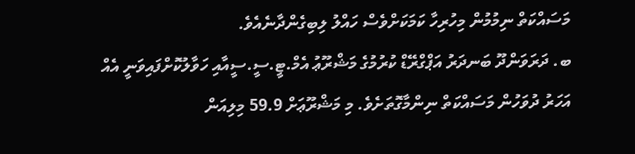މަސައްކަތް ނިމުމުން މިހުރިހާ ކަމަކަށްވެސް ހައްލު ލިބިގެންދާނެއެވެ.
ބ. ދަރަވަންދޫ ބަނދަރު އަޕްގްރޭޑް ކުރުމުގެ މަޝްރޫޢު އެމް.ޓީ.ސީ.ސީއާއި ހަވާލުކޮށްފައިވަނީ އެއް އަހަރު ދުވަހުން މަސައްކަތް ނިންމާގޮތަށެވެ. މި މަޝްރޫޢަށް 59.9 މިލިއަން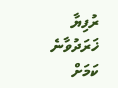ރުފިޔާ ޚަރަދުވާނެ ކަމަށް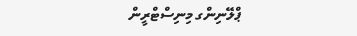ޕްލޭނިންގ މިނިސްޓްރީން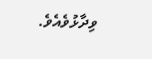ވިދާޅުވެއެވެ.